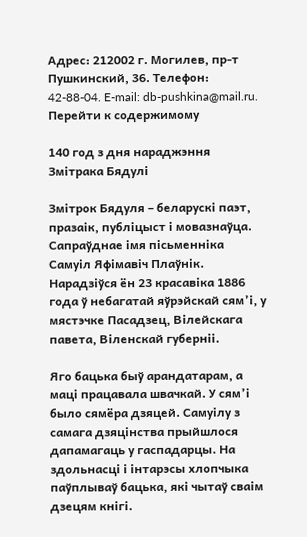Адрес: 212002 г. Могилев, пр-т Пушкинский, 36. Телефон: 42-88-04. E-mail: db-pushkina@mail.ru.
Перейти к содержимому

140 год з дня нараджэння Змітрака Бядулі

Змітрок Бядуля – беларускі паэт, празаік, публіцыст і мовазнаўца. Сапраўднае імя пісьменніка Самуіл Яфімавіч Плаўнік. Нарадзіўся ён 23 красавіка 1886 года ў небагатай яўрэйскай сям’і, у мястэчке Пасадзец, Вілейскага павета, Віленскай губерніі.

Яго бацька быў арандатарам, а маці працавала швачкай. У сям’і было сямёра дзяцей. Самуілу з самага дзяцінства прыйшлося дапамагаць у гаспадарцы. На здольнасці і інтарэсы хлопчыка паўплываў бацька, які чытаў сваім дзецям кнігі.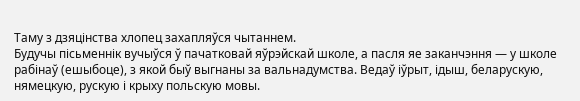Таму з дзяцінства хлопец захапляўся чытаннем.
Будучы пісьменнік вучыўся ў пачатковай яўрэйскай школе, а пасля яе заканчэння — у школе рабінаў (ешыбоце), з якой быў выгнаны за вальнадумства. Ведаў іўрыт, ідыш, беларускую, нямецкую, рускую і крыху польскую мовы.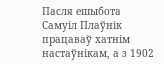Пасля ешыбота Самуіл Плаўнік працаваў хатнім настаўнікам, а з 1902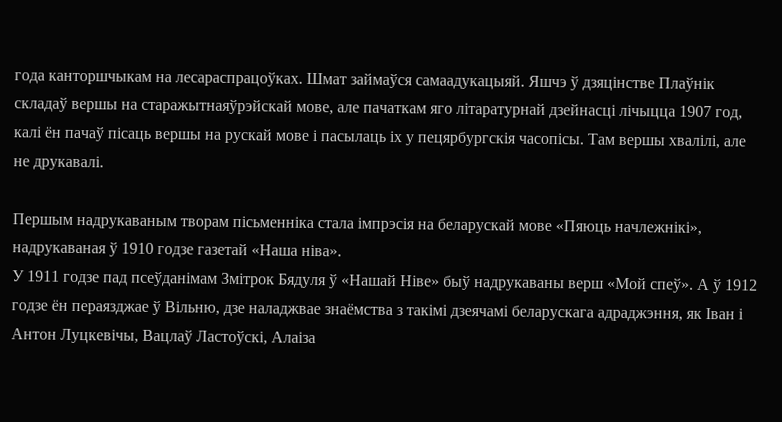года канторшчыкам на лесараспрацоўках. Шмат займаўся самаадукацыяй. Яшчэ ў дзяцінстве Плаўнік складаў вершы на старажытнаяўрэйскай мове, але пачаткам яго літаратурнай дзейнасці лічыцца 1907 год, калі ён пачаў пісаць вершы на рускай мове і пасылаць іх у пецярбургскія часопісы. Там вершы хвалілі, але не друкавалі.

Першым надрукаваным творам пісьменніка стала імпрэсія на беларускай мове «Пяюць начлежнікі», надрукаваная ў 1910 годзе газетай «Наша ніва».
У 1911 годзе пад псеўданімам Змітрок Бядуля ў «Нашай Ніве» быў надрукаваны верш «Мой спеў». А ў 1912 годзе ён пераязджае ў Вільню, дзе наладжвае знаёмства з такімі дзеячамі беларускага адраджэння, як Іван і Антон Луцкевічы, Вацлаў Ластоўскі, Алаіза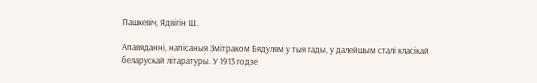Пашкевіч, Ядвігін Ш.

Апавяданні, напісаныя Змітраком Бядулям у тыя гады, у далейшым сталі класікай беларускай літаратуры. У 1913 годзе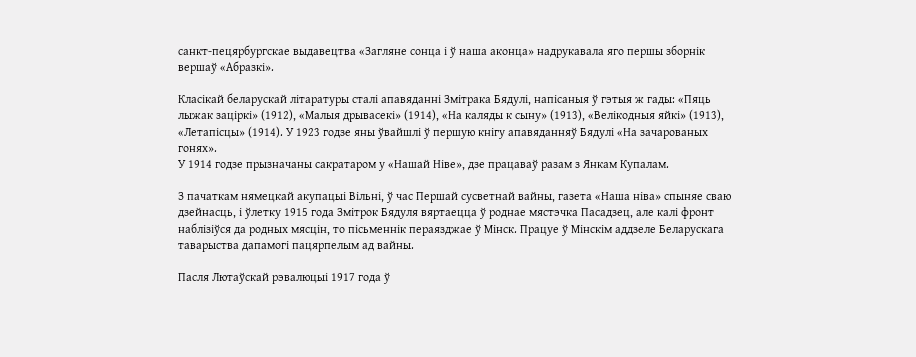санкт-пецярбургскае выдавецтва «Загляне сонца і ў наша аконца» надрукавала яго першы зборнік вершаў «Абразкі».

Класікай беларускай літаратуры сталі апавяданні Змітрака Бядулі, напісаныя ў гэтыя ж гады: «Пяць лыжак заціркі» (1912), «Малыя дрывасекі» (1914), «На каляды к сыну» (1913), «Велікодныя яйкі» (1913), «Летапісцы» (1914). У 1923 годзе яны ўвайшлі ў першую кнігу апавяданняў Бядулі «На зачарованых гонях».
У 1914 годзе прызначаны сакратаром у «Нашай Ніве», дзе працаваў разам з Янкам Купалам.

З пачаткам нямецкай акупацыі Вільні, ў час Першай сусветнай вайны, газета «Наша ніва» спыняе сваю дзейнасць, і ўлетку 1915 года Змітрок Бядуля вяртаецца ў роднае мястэчка Пасадзец, але калі фронт наблізіўся да родных мясцін, то пісьменнік пераязджае ў Мінск. Працуе ў Мінскім аддзеле Беларускага таварыства дапамогі пацярпелым ад вайны.

Пасля Лютаўскай рэвалюцыі 1917 года ў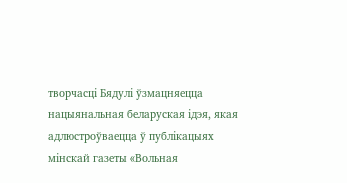творчасці Бядулі ўзмацняецца нацыянальная беларуская ідэя, якая адлюстроўваецца ў публікацыях мінскай газеты «Вольная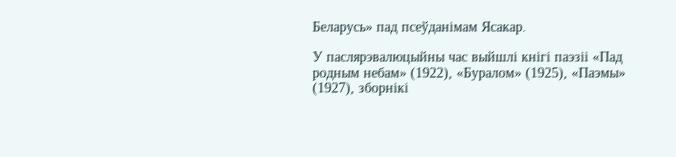Беларусь» пад псеўданімам Ясакар.

У паслярэвалюцыйны час выйшлі кнігі паэзіі «Пад родным небам» (1922), «Буралом» (1925), «Паэмы» (1927), зборнікі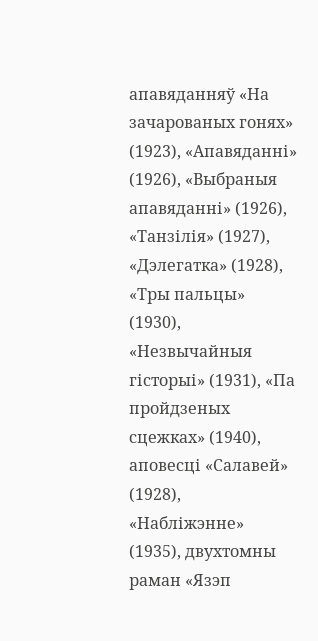апавяданняў «На зачарованых гонях» (1923), «Апавяданні» (1926), «Выбраныя апавяданні» (1926), «Танзілія» (1927), «Дэлегатка» (1928), «Тры пальцы» (1930), «Незвычайныя гісторыі» (1931), «Па пройдзеных сцежках» (1940), аповесці «Салавей» (1928), «Набліжэнне» (1935), двухтомны раман «Язэп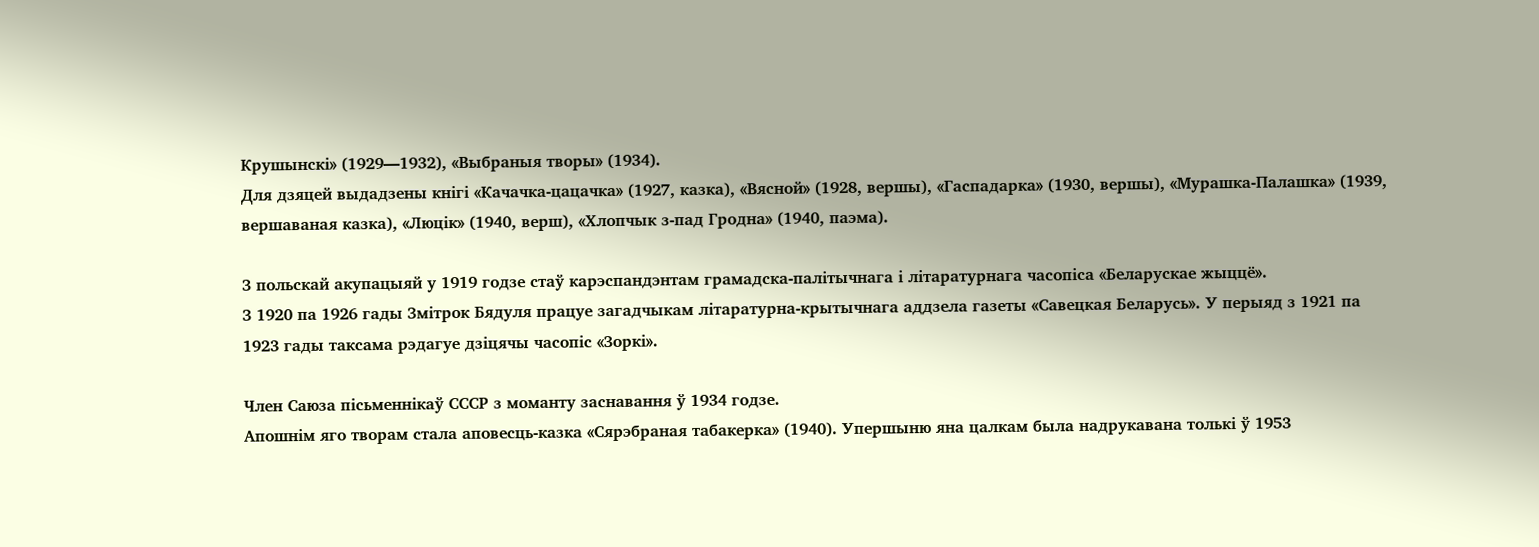Крушынскі» (1929—1932), «Выбраныя творы» (1934).
Для дзяцей выдадзены кнігі «Качачка-цацачка» (1927, казка), «Вясной» (1928, вершы), «Гаспадарка» (1930, вершы), «Мурашка-Палашка» (1939, вершаваная казка), «Люцік» (1940, верш), «Хлопчык з-пад Гродна» (1940, паэма).

З польскай акупацыяй у 1919 годзе стаў карэспандэнтам грамадска-палітычнага і літаратурнага часопіса «Беларускае жыццё».
З 1920 па 1926 гады Змітрок Бядуля працуе загадчыкам літаратурна-крытычнага аддзела газеты «Савецкая Беларусь». У перыяд з 1921 па 1923 гады таксама рэдагуе дзіцячы часопіс «Зоркі».

Член Саюза пісьменнікаў СССР з моманту заснавання ў 1934 годзе.
Апошнім яго творам стала аповесць-казка «Сярэбраная табакерка» (1940). Упершыню яна цалкам была надрукавана толькі ў 1953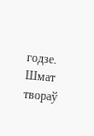годзе.
Шмат твораў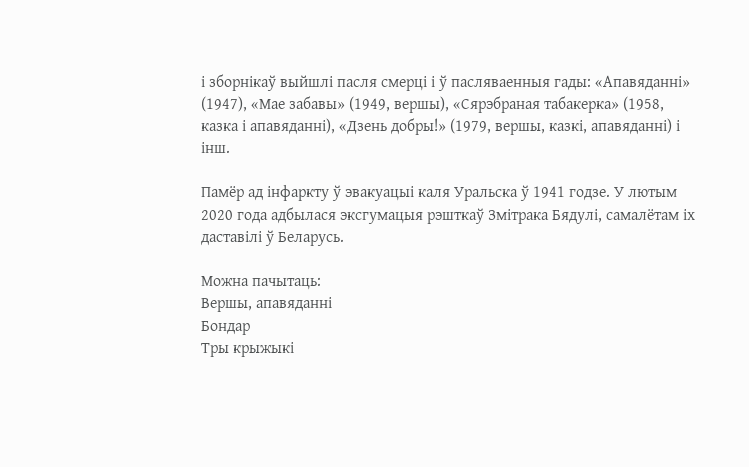і зборнікаў выйшлі пасля смерці і ў пасляваенныя гады: «Апавяданні» (1947), «Мае забавы» (1949, вершы), «Сярэбраная табакерка» (1958, казка і апавяданні), «Дзень добры!» (1979, вершы, казкі, апавяданні) і інш.

Памёр ад інфаркту ў эвакуацыі каля Уральска ў 1941 годзе. У лютым 2020 года адбылася эксгумацыя рэшткаў Змітрака Бядулі, самалётам іх даставілі ў Беларусь.

Можна пачытаць:
Вершы, апавяданні
Бондар
Тры крыжыкі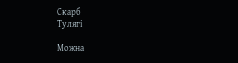Cкapб
Тулягі

Можна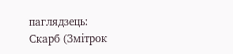паглядзець:
Скарб (Змітрок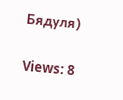Бядуля)

Views: 8